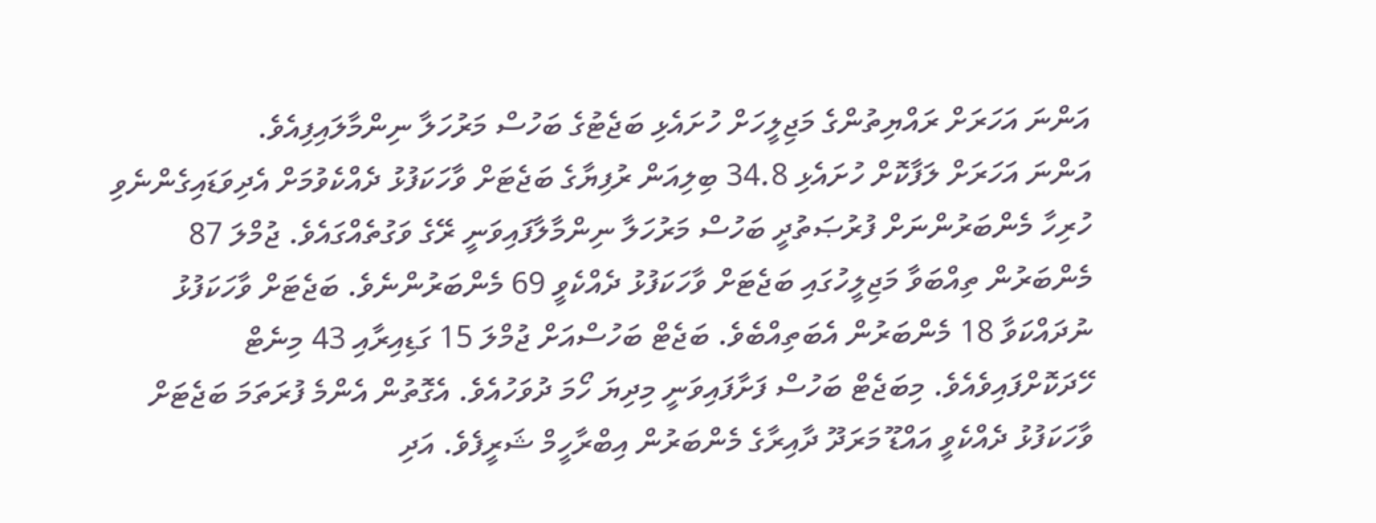އަންނަ އަހަރަށް ރައްޔިތުންގެ މަޖިލީހަށް ހުށައެޅި ބަޖެޓުގެ ބަހުސް މަރުހަލާ ނިންމާލައިފިއެވެ.
އަންނަ އަހަރަށް ލަފާކޮށް ހުށައެޅި 34.8 ބިލިއަން ރުފިޔާގެ ބަޖެޓަށް ވާހަކަފުޅު ދެއްކެވުމަށް އެދިވަޑައިގެންނެވި ހުރިހާ މެންބަރުންނަށް ފުރުޞަތުދީ ބަހުސް މަރުހަލާ ނިންމާލާފައިވަނީ ރޭގެ ވަގުތެއްގައެވެ. ޖުމްލަ 87 މެންބަރުން ތިއްބަވާ މަޖިލީހުގައި ބަޖެޓަށް ވާހަކަފުޅު ދެއްކެވީ 69 މެންބަރުންނެވެ. ބަޖެޓަށް ވާހަކަފުޅު ނުދައްކަވާ 18 މެންބަރުން އެބަތިއްބެވެ. ބަޖެޓް ބަހުސްއަށް ޖުމްލަ 15 ގަޑިއިރާއި 43 މިނެޓް ހޭދަކޮށްފައިވެއެވެ. މިބަޖެޓް ބަހުސް ފަށާފައިވަނީ މިދިޔަ ހޯމަ ދުވަހުއެވެ. އެގޮތުން އެންމެ ފުރަތަމަ ބަޖެޓަށް ވާހަކަފުޅު ދެއްކެވީ އައްޑޫ މަރަދޫ ދާއިރާގެ މެންބަރުން އިބްރާހީމް ޝަރީފެވެ. އަދި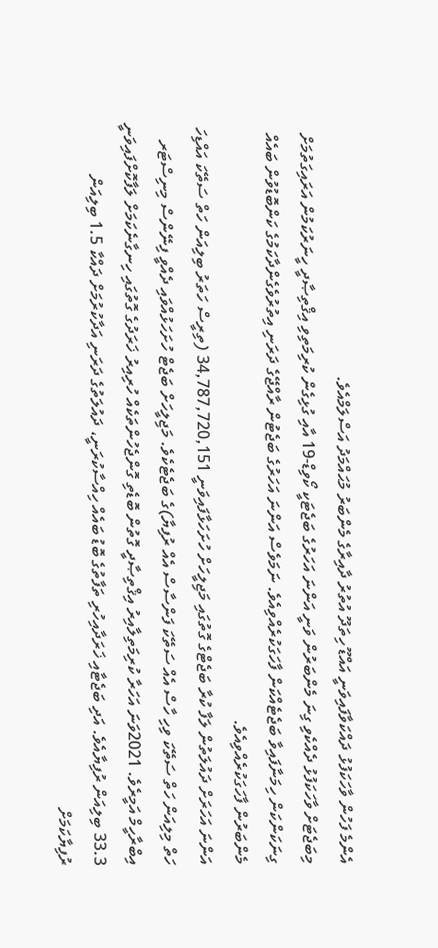އެންމެ ފަހުން ވާހަކަފުޅު ދައްކަވާފައިވަނީ އައްޑޫ ހިތަދޫ އުތުރު ދާއިރާގެ މެންބަރު މުޙައްމަދު އަސްލަމްއެވެ.
މިބަޖެޓަށް ވާހަކަފުޅު ދެއްކެވި ގިނަ މެންބަރުން ވަނީ އަންނަ އަހަރުގެ ބަޖެޓަކީ ކޯވިޑް-19 އާއި ގުޅިގެން ކުރިމަތިވި އިޤްތިޞާދީ ހީނަރުކަމުން އަރައިގަތުމަށް ގިނަކަންކަން ހިމަނާފައިވާ ބަޖެޓެއްކަން ފާހަގަކުރެއްވިއެވެ. ނަމަވެސް އަންނަ އަހަރުގެ ބަޖެޓުން ރާއްޖޭގެ ދަރަނި އިތުރުވެގެންދާކަމުގެ ކަންބޮޑުވުން ބައެއް މެންބަރުން ފާހަގަކުރެއްވިއެވެ.
އަންނަ އަހަރަށް ދައުލަތުން ލަފާ ކުރާ ބަޖެޓްގެ ގޮތުގައި މަޖިލީހަށް ހުށަހަޅާފައިވަނީ 34,787,720,151 (ތިރީސް ހަތަރު ބިލިއަން ހަތް ސަތޭކަ އައްޑިހަ ހަތް މިލިއަން ހަތް ސަތޭކަ ވިހި ހާސް އެއް ސަތޭކަ ފަންސާސް އެއް ރުފިޔާ)ގެ ބަޖެޓެކެވެ. މަޖިލީހަށް ބަޖެޓް ހުށަހަޅުއްވައި ދެއްވީ ފިނޭންސް މިނިސްޓަރ އިބްރާހީމް އަމީރެވެ. 2021ވަނަ އަހަރާ ކުރިމަތިލާއިރު އިޤްތިޞާދީ ގޮތުން ބޮޑެތި ގޮންޖެހުންތަކެއް ހުރިއިރު ޚަރަދުގެ ގޮތުގައި ހިނގާނެކަމަށް ލަފާކޮށްފައިވަނީ 33.3 ބިލިއަން ރުފިޔާއެވެ. އަދި ބަޖެޓާއި ޚަރަދާއިހުރި ތަފާތުގެ ބޮޑު ބައެއް ހިއްސާކުރަނީ، ދައުލަތުގެ ދަރަނި އަދާކުރުމަށް ދައްކާ 1.5 ބިލިއަން ރުފިޔާކަމަށް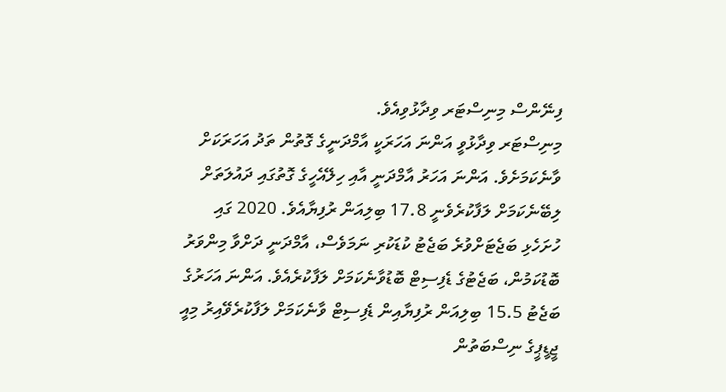ފިނޭންސް މިނިސްޓަރ ވިދާޅުވިއެވެ.
މިނިސްޓަރ ވިދާޅުވީ އަންނަ އަހަރަކީ އާމްދަނީގެ ގޮތުން ތަދު އަހަރަކަށް ވާނެކަމަށެވެ. އަންނަ އަހަރު އާމްދަނީ އާއި ހިލޭއެހީގެ ގޮތުގައި ދައުލަތަށް ލިބޭނެކަމަށް ލަފާކުރެވެނީ 17.8 ބިލިއަން ރުފިޔާއެވެ. 2020 ގައި ހުށަހެޅި ބަޖެޓަށްވުރެ ބަޖެޓު ކުޑަކުރި ނަމަވެސް، އާމްދަނީ ދަށްވާ މިންވަރު ބޮޑުކަމުން، ބަޖެޓުގެ ޑެފިސިޓް ބޮޑުވާނެކަމަށް ލަފާކުރެއެވެ. އަންނަ އަހަރުގެ ބަޖެޓު 15.5 ބިލިއަން ރުފިޔާއިން ޑެފިސިޓް ވާނެކަމަށް ލަފާކުރެވޭއިރު މިއީ ޖީޑީޕީގެ ނިސްބަތުން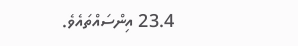23.4 އިންސައްތައެވެ.